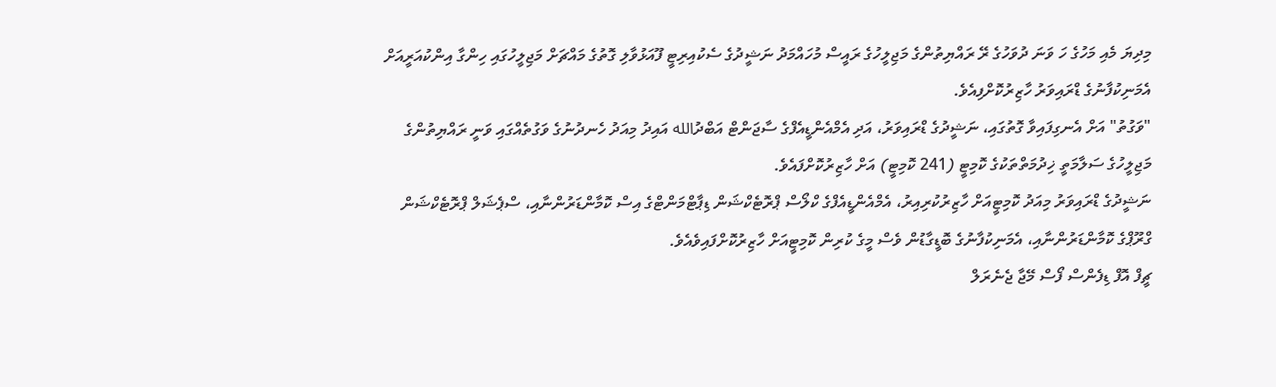މިދިޔަ މެއި މަހުގެ ހަ ވަނަ ދުވަހުގެ ރޭ ރައްޔިތުންގެ މަޖިލީހުގެ ރައީސް މުހައްމަދު ނަޝީދުގެ ސެކުއިރިޓީ ފޫއަޅުވާލި ގޮތުގެ މައްޗަށް މަޖިލީހުގައި ހިންގާ އިންކުއަރީއަށް އެމަނިކުފާނުގެ ޑްރައިވަރު ހާޒިރުކޮށްފިއެވެ.
"ވަގުތު" އަށް އެނގިފައިވާ ގޮތުގައި، ނަޝީދުގެ ޑްރައިވަރު، އަދި އެމްއެންޑީއެފްގެ ސާޖަންޓް އަބްދުالله އައިދު މިއަދު ހެނދުނުގެ ވަގުތެއްގައި ވަނީ ރައްޔިތުންގެ މަޖިލީހުގެ ސަލާމަތީ ޚިދުމަތްތަކުގެ ކޮމިޓީ (241 ކޮމިޓީ) އަށް ހާޒިރުކޮށްފައެވެ.
ނަޝީދުގެ ޑްރައިވަރު މިއަދު ކޮމިޓީއަށް ހާޒިރުކުރިއިރު، އެމްއެންޑީއެފްގެ ކްލޯސް ޕްރޮޓެކްޝަން ޑިޕާޓްމަންޓްގެ އިސް ކޮމާންޑަރުންނާއި، ސްޕެޝަލް ޕްރޮޓެކްޝަން ގްރޫޕްގެ ކޮމާންޑަރުންނާއި، އެމަނިކުފާނުގެ ބޮޑީގާޑުން ވެސް މީގެ ކުރިން ކޮމިޓީއަށް ހާޒިރުކޮށްފައިވެއެވެ.
ޗީފް އޮފް ޑިފެންސް ފޯސް މޭޖާ ޖެނެރަލް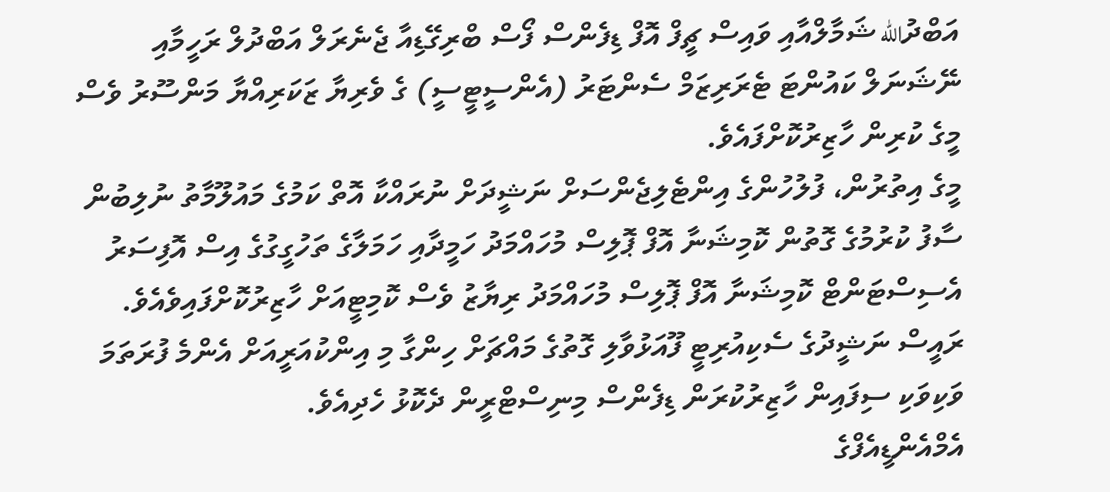އަބްދުالله ޝަމާލްއާއި ވައިސް ޗީފް އޮފް ޑިފެންސް ފޯސް ބްރިގޭޑިއާ ޖެނެރަލް އަބްދުލް ރަހީމާއި ނޭޝަނަލް ކައުންޓަ ޓެރަރިޒަމް ސެންޓަރު (އެންސީޓީސީ) ގެ ވެރިޔާ ޒަކަރިއްޔާ މަންސޫރު ވެސް މީގެ ކުރިން ހާޒިރުކޮށްފައެވެ.
މީގެ އިތުރުން، ފުލުހުންގެ އިންޓެލިޖެންސަށް ނަޝީދަށް ނުރައްކާ އޮތް ކަމުގެ މައުލޫމާތު ނުލިބުން ސާފު ކުރުމުގެ ގޮތުން ކޮމިޝަނާ އޮފް ޕޮލިސް މުހައްމަދު ހަމީދާއި ހަމަލާގެ ތަހުގީގުގެ އިސް އޮފިސަރު އެސިސްޓަންޓް ކޮމިޝަނާ އޮފް ޕޮލިސް މުހައްމަދު ރިޔާޒު ވެސް ކޮމިޓީއަށް ހާޒިރުކޮށްފައިވެއެވެ.
ރައީސް ނަޝީދުގެ ސެކިއުރިޓީ ފޫއަޅުވާލި ގޮތުގެ މައްޗަށް ހިންގާ މި އިންކުއަރީއަށް އެންމެ ފުރަތަމަ ވަކިވަކި ސިފައިން ހާޒިރުކުރަން ޑިފެންސް މިނިސްޓްރީން ދެކޮޅު ހެދިއެވެ.
އެމްއެންޑީއެފްގެ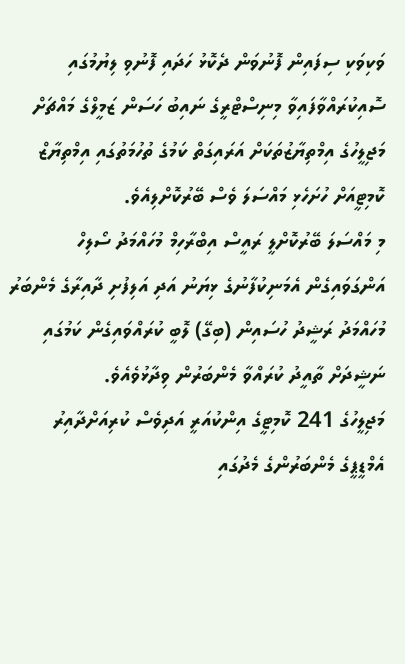ވަކިވަކި ސިފައިން ފޮނުވަން ދެކޮޅު ހަދައި ފޮނުވި ލިޔުމުގައި ސޮއިކުރައްވާފައިވާ މިނިސްޓްރީގެ ނައިބު ހަސަން ޒަމީލްގެ މައްޗަށް މަޖިލީހުގެ އިމްތިޔާޒުތަކަށް އަރައިގަތް ކަމުގެ ތުހުމަތުގައި އިމްތިޔާޒް ކޮމިޓީއަށް ހުށަހެޅި މައްސަލަ ވެސް ބޭރުކޮށްލިއެވެ.
މި މައްސަލަ ބޭރުކޮށްލީ ރައީސް އިބްރާހިމް މުހައްމަދު ސޯލިހް އަންގަވައިގެން އެމަނިކުފާނުގެ ޅިޔަނު އަދި އަލިފުށި ދާއިރާގެ މެންބަރު މުހައްމަދު ރަޝީދު ހުސައިން (ބިގޭ) ލޮބީ ކުރައްވައިގެން ކަމުގައި ނަޝީދަށް ތާއީދު ކުރައްވާ މެންބަރުން ވިދާޅުވެއެވެ.
މަޖިލީހުގެ 241 ކޮމިޓީގެ އިންކުއަރީ އަދިވެސް ކުރިއަށްދާއިރު އެމްޑީޕީގެ މެންބަރުންގެ މެދުގައި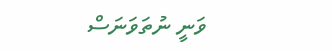ވަނީ ނުތަވަނަސް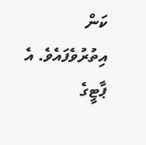ކަން އިތުރުވެފައެވެ. އެ ޕާޓީގެ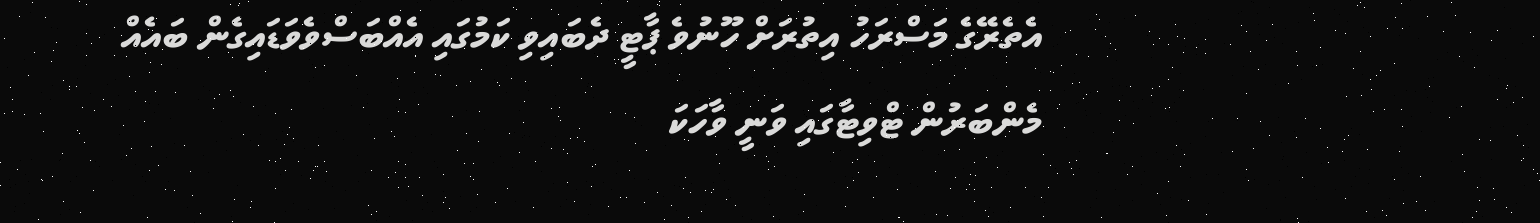އެތެރޭގެ މަސްރަހު އިތުރަށް ހޫނުވެ ޕާޓީ ދެބައިވި ކަމުގައި އެއްބަސްވެވަޑައިގެން ބައެއް މެންބަރުން ޓްވިޓާގައި ވަނީ ވާހަކަ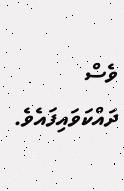ވެސް ދައްކަވައިފައެވެ.